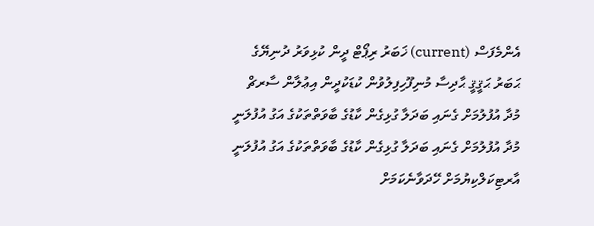އެންމެފަސް (current) ޚަބަރު ރިޕޯޓް ދީން ކުޅިވަރު ދުނިޔޭގެ ޙަބަރު ޙަޤީޤީ ޙާދިސާ މުނިފޫހިފިލުވުން ކުޑަކުދީން އިޢުލާން ސާރޗް
މުދާ އުފުލުމަށް ގެނައި ބަދަލާ ގުޅިގެން ކާޑުގެ ބާވަތްތަކުގެ އަގު އުފުލަނީ
މުދާ އުފުލުމަށް ގެނައި ބަދަލާ ގުޅިގެން ކާޑުގެ ބާވަތްތަކުގެ އަގު އުފުލަނީ
އާރޓިކަލްކިޔުމަށް ހޭދަވާނެކަމަށް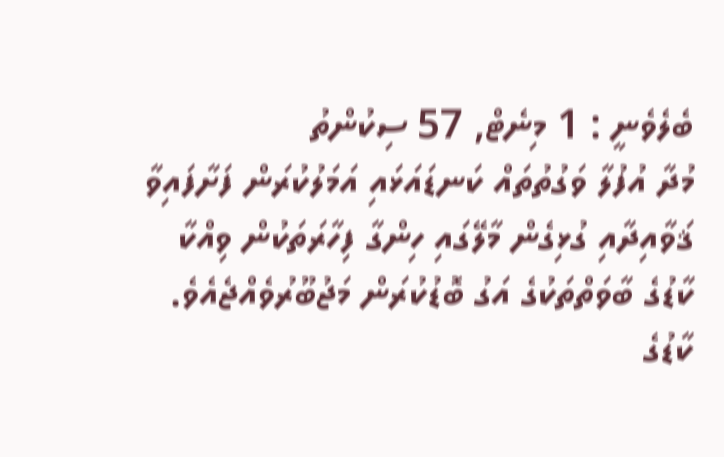ބެލެވެނީ : 1 މިނެޓް, 57 ސިކުންތު
މުދާ އުފުލާ ވަގުތުތައް ކަނޑައަޅައި އަމަލުކުރަން ފަށާފައިވާ ޤަވާއިދާއި ގުޅިގެން މާލޭގައި ހިންގާ ފިހާރަތަކުން ވިއްކާ ކާޑުގެ ބާވަތްތަކުގެ އަގު ބޮޑުކުރަން މަޖުބޫރުވެއްޖެއެވެ.
ކާޑުގެ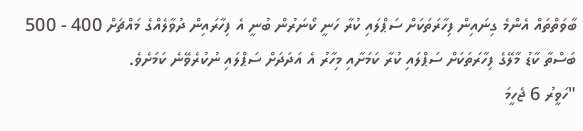ބާވަތްތައް އެންމެ ގިނައިން ފިހާރަތަކަށް ސަޕްލައި ކުރާ ހަނީ ކޯނަރުން ބުނީ އެ ފިހާރައިން ދުވާލެއްގެ މައްޗަށް 400 - 500 ބަސްތާ ކާޑު މާލޭގެ ފިހާރަތަކަށް ސަޕްލައި ކުރާ ކަމަށާއި މިހާރު އެ އަދަދަށް ސަޕްލައި ނުކުރެވޭނެ ކަމަށެވެ.
"ހަވީރު 6 ޖެހީމަ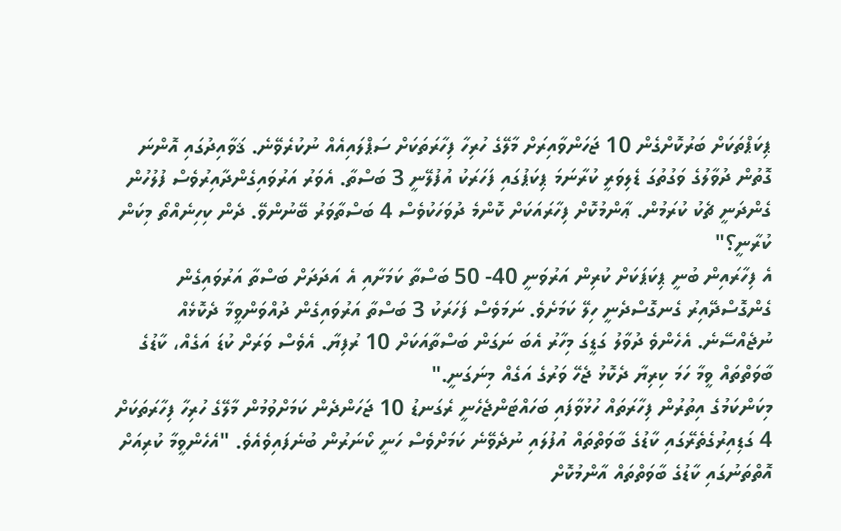ޕިކަޕްތަކަށް ބަރުކޮށްގެން 10 ޖަހަންވާއިރަށް މާލޭގެ ހުރިހާ ފިހާރަތަކަށް ސަޕްލައިއެއް ނުކުރެވޭނެ. ޤަވާއިދުގައި އޮންނަ ގޮތުން ދުވާލުގެ ވަގުތުގަ ޑެލިވަރީ ކުރާނަމަ ޕިކަޕުގައި ފަހަރަކު އުފުލޭނީ 3 ބަސްތާ. އެވަރު އަރުވައިގެންދާއިރުވެސް ފުލުހުން ގެންދަނީ ޗެކު ކުރަމުން. ޢާންމުކޮށް ފިހާރައަކަށް ކޮންމެ ދުވަހަކުވެސް 4 ބަސްތާވަރު ބޭނުންވޭ. ދެން ކިހިނެއްތޯ މިކަން ކުރާނީ؟"
އެ ފިހާރައިން ބުނީ ޕިކަޕަކަށް ކުރިން އަރުވަނީ 40- 50 ބަސްތާ ކަމަށާއި އެ އަދަދަށް ބަސްތާ އަރުވައިގެން ގެންގޮސްދޭއިރު ގެނގޮސްދެނީ ހިލޭ ކަމަށެވެ. ނަމަވެސް ފަހަރަކު 3 ބަސްތާ އަރުވައިގެން ދުއްވަންވީމާ ދެކޮޅެއް ނުޖެއްސޭނެ. އެހެންވެ ދުވާލު ގަޑީގަ މިހާރު އެބަ ނަގަން ބަސްތާއަކަށް 10 ރުފިޔާ. އެވެސް ވަރަށް ކުޑަ އަގެއް، ކާޑުގެ ބާވަތްތައް ވީމާ ހަމަ ކިރިޔާ ދެކޮޅު ޖެހޭ ވަރުގެ އަގެއް މިނަގަނީ."
މިކަންކަމުގެ އިތުރުން ފިހާރަތައް ހުޅުވާފައި ބަހައްޓަންޖެހެނީ ރެގަނޑު 10 ޖަހަންދެން ކަމަށްވުމުން މާލޭގެ ހުރިހާ ފިހާރަތަކަށް 4 ގަޑިއިރުގެތެރޭގައި ކާޑުގެ ބާވަތްތައް އުފުލައި ނުދެވޭނެ ކަމަށްވެސް ހަނީ ކޯނަރުން ބުނެފައިވެއެވެ. "އެހެންވީމާ ކުރިއަށް އޮތްތަނުގައި ކާޑުގެ ބާވަތްތައް އާންމުކޮށް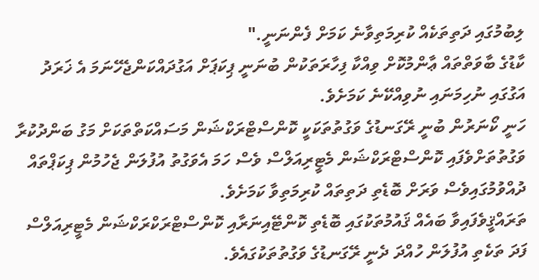ލިބުމުގައި ދަތިތަކެއް ކުރިމަތިވާނެ ކަމަށް ފެންނަނީ."
ކާޑުގެ ބާވަތްތައް ޢާންމުކޮށް ވިއްކާ ފިހާރަތަކުން ބުނަނީ ޕިކަޕަށް އަގުދައްކަންޖެހޭނަމަ އެ ޚަރަދު އަގުގައި ނުހިމަނައި ނުވިއްކޭނެ ކަމަށެވެ.
ހަނީ ކޯނަރުން ބުނީ ރޭގަނޑުގެ ވަގުތުތަކަކީ ކޮންސްޓްރަކްޝަން މަސައްކަތްތަކަށް މަގު ބަންދުކުރާ ވަގުތުތަށްވެފައި ކޮންސްޓްރަކްޝަން މެޓީރިއަލްސް ވެސް ހަމަ އެވަގުތު އުފުލަން ޖެހުމުން ޕިކަޕްތައް ދުއްވުމުގައިވެސް ވަރަށް ބޮޑެތި ދަތިތައް ކުރިމަތިވާ ކަމަށެވެ.
ތަރައްޤީވެފައިވާ ބައެއް ޤައުމުތަކުގައި ބޮޑެތި ކޮންޓޭއިނަރާއި ކޮންސްޓްރަކްރަކްޝަން މެޓީރިއަލްސް ފަދަ ތަކެތި އުފުލަން ހުއްދަ ދެނީ ރޭގަނޑުގެ ވަގުތުތަކުގައެވެ.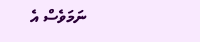ނަމަވެސް އެ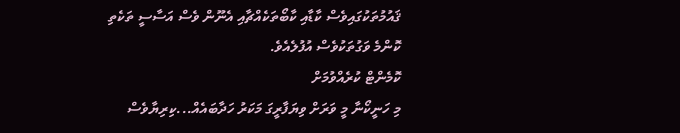ޤައުމުތަކުގައިވެސް ކާޑާއި ކާބޯތަކެއްޗާއި އެނޫން ވެސް އަސާސީ ތަކެތި ކޮންމެ ވަގުތަކުވެސް އުފުލެއެވެ.
ކޮމެންޓް ކުރެއްވުމަށް
މި ހަނީކޯނާ މީ ވަރަށް ވިޔަފާރީގަ މަކަރު ހަދާބައެއް...ކިރިޔާވެސް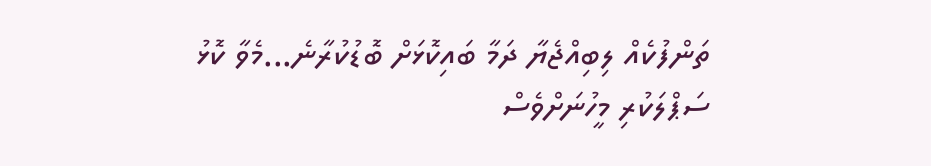ތަންފުކެއް ލިބިއްޖެޔާ ދަމާ ބައިކޮޅަށް ބޮޑުކުރާނެ...މެވާ ކޮޅު ސަޕްލަކުރި މީހުނަށްވެސް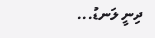ދިނީ ލަނޑު...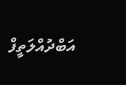އަބްދުއްލަތީފް